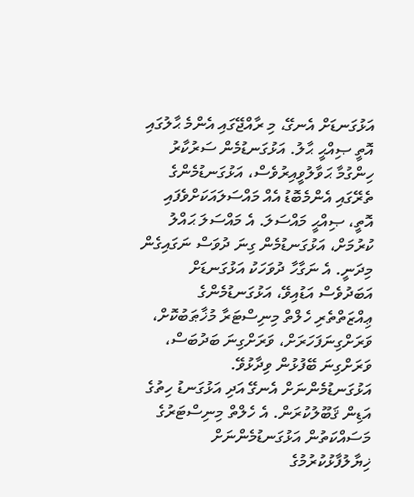އަޅުގަނޑަށް އެނގޭ، މި ރާއްޖޭގައި އެންމެ ޙާލުގައި އޮތީ ޞިއްޙީ ޙާލު. އަޅުގަނޑުމެން ސަރުކާރު ހިންގުމާ ޙަވާލުވީއިރުވެސް، އަޅުގަނޑުމެންގެ ތެރޭގައި އެންމެބޮޑު އެއް މައްސަލައަކަށްވެފައި އޮތީ، ޞިއްޙީ މައްސަލަ. އެ މައްސަލަ ޙައްލު ކުރުމަށް، އަޅުގަނޑުމެން ގިނަ ދުވަސް ނަގައިގެން މިދަނީ. އެ ނަގާހާ ދުވަހަކު އަޅުގަނޑަށް އަބަދުވެސް އަޑުއިވޭ، އަޅުގަނޑުމެންގެ ޢިއްޒަތްތެރި ހެލްތް މިނިސްޓަރާ މުޚާޠަބުކޮށް، ވަރަށްގިނަފަހަރަށް، ވަރަށްގިނަ ބަދުބަސް، ވަރަށްގިނަ ބޭފުޅުން ވިދާޅުވޭ. އަޅުގަނޑުމެންނަށް އެނގޭ އަދި އަޅުގަނޑު ހިތުގެ އަޑިން ޤަބޫލުކުރަން. އެ ހެލްތް މިނިސްޓަރުގެ މަސައްކަތުން އަޅުގަނޑުމެންނަށް ޚިޔާލުފާޅުކުރުމުގެ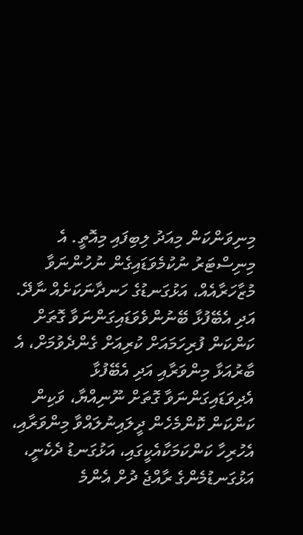މިނިވަންކަން މިއަދު ލިބިފައި މިއޮތީ. އެ މިނިސްޓަރު ނުކުމެވަޑައިގެން ނުހުންނަވާ މުޒާހަރާއެއް، އަޅުގަނޑުގެ ހަނދާނަކަށެއް ނާދޭ. އަދި އެބޭފުޅާ ބޭނުންވެވަޑައިގަންނަވާ ގޮތަށް ކަންކަން ފުރިހަމައަށް ކުރިއަށް ގެންދެވުމަށް، އެ ބާރުއަޅާ މިންވަރާއި އަދި އެބޭފުޅާ އެދިވަޑައިގަންނަވާ ގޮތަށް ނޫނިއްޔާ، ވަކިން ކަންކަން ކޮންމެހެން ދީލައިނުލައްވާ މިންވަރާއި، އެހުރިހާ ކަންކަމަކާއެކީގައި، އަޅުގަނޑު ދެކެނީ، އަޅުގަނޑުމެންގެ ރާއްޖެ ދުށް އެންމެ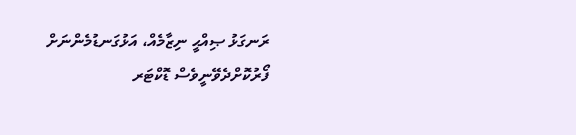ރަނގަޅު ޞިއްޙީ ނިޒާމެއް، އަޅުގަނޑުމެންނަށް ފޯރުކޮށްދެވޭނީވެސް ޑޮކްޓަރ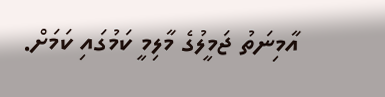އާމިނަތު ޖަމީލުގެ މާލިމީ ކަމުގައި ކަމަށް.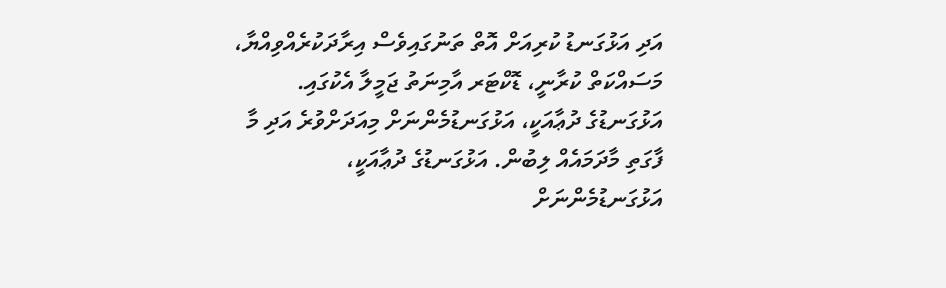އަދި އަޅުގަނޑު ކުރިއަށް އޮތް ތަނުގައިވެސް އިރާދަކުރެއްވިއްޔާ، މަސައްކަތް ކުރާނީ، ޑޮކްޓަރ އާމިނަތު ޖަމީލާ އެކުގައި.
އަޅުގަނޑުގެ ދުޢާއަކީ، އަޅުގަނޑުމެންނަށް މިއަދަށްވުރެ އަދި މާ ފާގަތި މާދަމައެއް ލިބުން. އަޅުގަނޑުގެ ދުޢާއަކީ، އަޅުގަނޑުމެންނަށް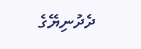ދެދުނިޔޭގެ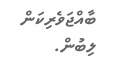ބާއްޖަވެރިކަން ލިބުން.